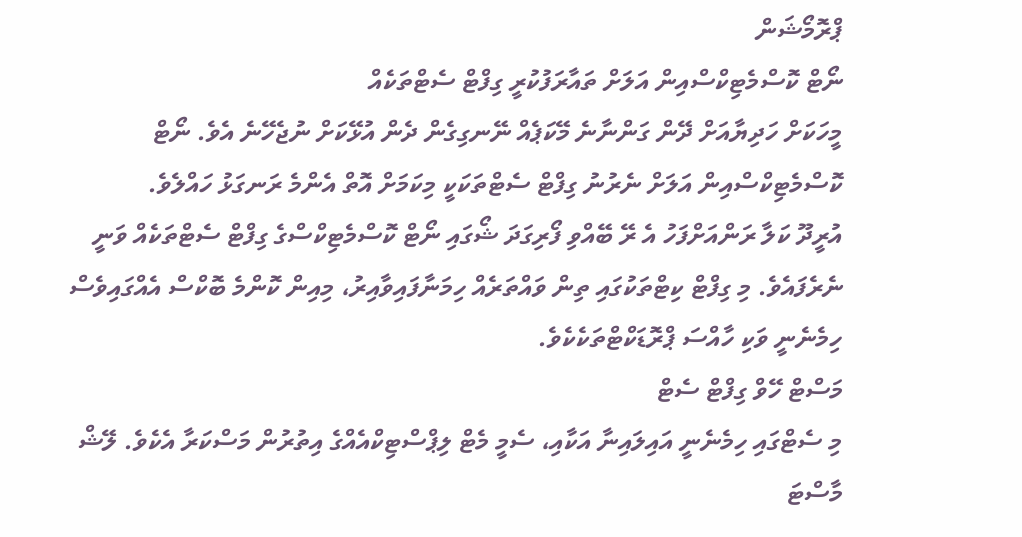ޕްރޮމޯޝަން
ނޯޓް ކޮސްމެޓިކްސްއިން އަލަށް ތައާރަފުކުރީ ގިފްޓް ސެޓްތަކެއް
މީހަކަށް ހަދިޔާއަށް ދޭން ގަންނާނެ މޭކަޕެއް ނޭނގިގެން ދެން އުޅޭކަށް ނުޖެހޭނެ އެވެ. ނޯޓް ކޮސްމެޓިކްސްއިން އަލަށް ނެރުނު ގިފްޓް ސެޓްތަކަކީ މިކަމަށް އޮތް އެންމެ ރަނގަޅު ހައްލެވެ.
އުރީދޫ ކަލާ ރަންއަށްފަހު އެ ރޭ ބޭއްވި ފޯރިގަދަ ޝޯގައި ނޯޓް ކޮސްމެޓިކްސްގެ ގިފްޓް ސެޓްތަކެއް ވަނީ ނެރެފައެވެ. މި ގިފްޓް ކިޓްތަކުގައި ތިން ވައްތަރެއް ހިމަނާފައިވާއިރު، މިއިން ކޮންމެ ބޮކްސް އެއްގައިވެސް ހިމެނެނީ ވަކި ހާއްސަ ޕްރޮޑަކްޓްތަކެކެވެ.
މަސްޓް ހޭވް ގިފްޓް ސެޓް
މި ސެޓްގައި ހިމެނެނީ އައިލައިނާ އަކާއި، ސެމީ މެޓް ލިޕްސްޓިކްއެއްގެ އިތުރުން މަސްކަރާ އެކެވެ. ލޭޝް މާސްޓަ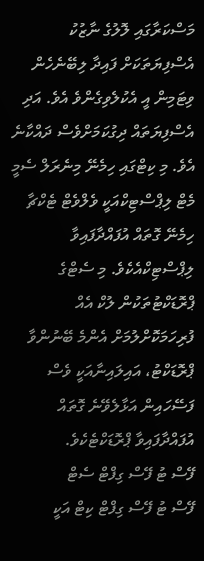މަސްކަރާގައި ލޮލުގެ ނާޒުކު އެސްފިޔަތަކަށް ފައިދާ ލިބޭނެހެން ވިޓަމިން އީ އެކުލެވިގެންވެ އެވެ. އަދި އެސްފިޔަތައް ދިގުކަމަށްވެސް ދައްކާނެ އެވެ. މި ކިޓްގައި ހިމެނޭ މިނެރަލް ސެމީ މެޓް ލިޕްސްޓިކްއަކީ ވެލްވެޓް ޓެކްޗާ ހިމެނޭ ގޮތައް އުފައްދާފައިވާ ލިޕްސްޓިކްއެކެވެ. މި ސެޓްގެ ޕްރޮޑަކްޓުތަކުން ލުކް އެއް ފުރިހަމަކޮށްލުމަށް އެންމެ ބޭނުންވާ ޕްރޮޑަކްޓު، އައިލައިނާއަކީ ވެސް ފަސޭހައިން އަޅާލެވޭނެ ގޮތައް އުފައްދާފައިވާ ޕްރޮޑަކްޓެކެވެ.
ފޭސް ޓު ފޭސް ގިފްޓް ސެޓް
ފޭސް ޓު ފޭސް ގިފްޓް ކިޓް އަކީ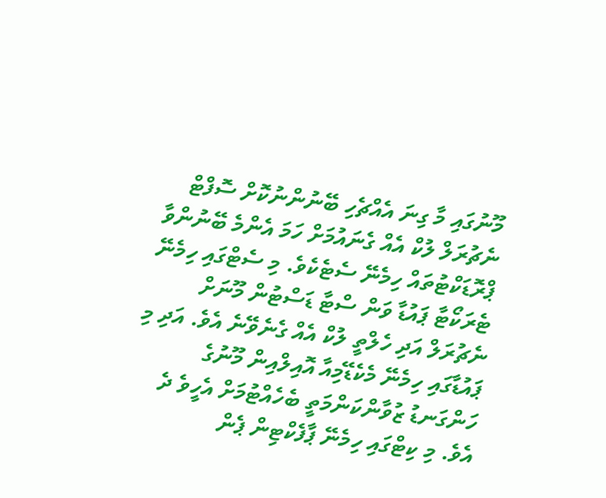މޫނުގައި މާ ގިނަ އެއްޗެހި ބޭނުންނުކޮށް ސޮފްޓް ނެޗުރަލް ލުކް އެއް ގެނައުމަށް ހަމަ އެންމެ ބޭނުންވާ ޕްރޮޑަކްޓުތައް ހިމެނޭ ސެޓެކެވެ. މި ސެޓްގައި ހިމެނޭ ޓެރަކޯޓާ ޕައުޑާ ވަން ސްޓާ ޑަސްޓުން މޫނަށް ނެޗުރަލް އަދި ހެލްތީ ލުކް އެއް ގެނެވޭނެ އެވެ. އަދި މި ޕައުޑާގައި ހިމެނޭ މެކެޑޭމިއާ އޮއިލްއިން މޫނުގެ ހަންގަނޑު ޒުވާންކަންމަތީ ބެހެއްޓުމަށް އެހީވެ ދެ އެވެ. މި ކިޓްގައި ހިމެނޭ ޕާފެކްޓިން ޕެން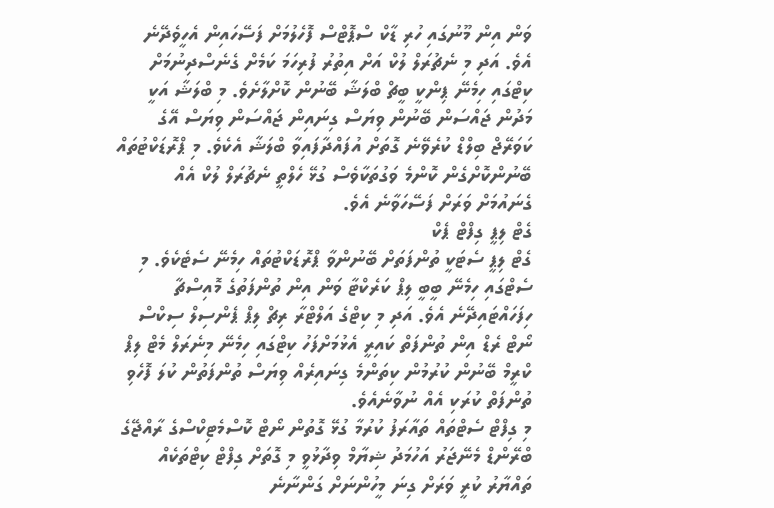ވަން އިން މޫނުގައި ހުރި ޑާކް ސްޕޮޓްސް ފޮހެލުމަށް ފަސޭހައިން އެހީވެދޭނެ އެވެ. އަދި މި ނެޗުރަލް ލުކް އަށް އިތުރު ފުރިހަމަ ކަމެށް ގެނެސްދިނުމަށް ކިޓްގައި ހިމެނޭ ޕިންކީ ބީޗް ބްލަޝާ ބޭނުން ކޮށްލާށެވެ. މި ބްލަޝާ އަކީ މަދުން ޖައްސަން ބޭނުން ވިޔަސް ގިނައިން ޖައްސަން ވިޔަސް އޭގެ ކަވަރޭޖް ބިލްޑް ކުރެވޭނެ ގޮތަށް އުފައްދާފައިވާ ބްލަޝާ އެކެވެ. މި ޕްރޮޑަކްޓުތައް ބޭނުންކޮށްގެން ކޮންމެ ވަގުތަކާވެސް ގުޅޭ ހެލްތީ ނެޗުރަލް ލުކް އެއް ގެނައުމަށް ވަރަށް ފަސޭހަވާނެ އެވެ.
ގެޓް ލިޕީ ގިފްޓް ޕެކް
ގެޓް ލިޕީ ސެޓަކީ ތުންފަތަށް ބޭނުންވާ ޕްރޮޑަކްޓުތައް ހިމެނޭ ސެޓެކެވެ. މި ސެޓްގައި ހިމެނޭ ބީބީ ލިޕް ކަރެކްޓާ ވަން އިން ތުންފަތުގެ މޮއިސްޗާ ހިފަހައްޓައިދޭނެ އެވެ. އަދި މި ކިޓްގެ އަލްޓްރާ ރިޗް ލިޕް ޕެންސިލް ސިކްސް ނޯޓް ރެޑް އިން ތުންފަތް ކައިރީ އެޅުމަށްފަހު ކިޓްގައި ހިމެނޭ މިނެރަލް މެޓް ލިޕް ކްރީމް ބޭނުން ކުރުމުން ކިތަންމެ ގިނައިރެއް ވިޔަސް ތުންފަތުން ކުލަ ފޮހެވި ތުންފަތް ކުރަކި އެއް ނުވާނެއެވެ.
މި ގިފްޓް ސެޓްތައް ތައާރަފު ކުރުމާ ގުޅޭ ގޮތުން ނޯޓް ކޮސްމެޓިކްސްގެ ރާއްޖޭގެ ބްރޭންޑް މެނޭޖަރު އަހުމަދު ޝިޔާމް ވިދާޅުވީ މި ގޮތަށް ގިފްޓް ކިޓްތަކެއް ތައްޔާރު ކުރީ ވަރަށް ގިނަ މީހުންނަށް ގަންނާނެ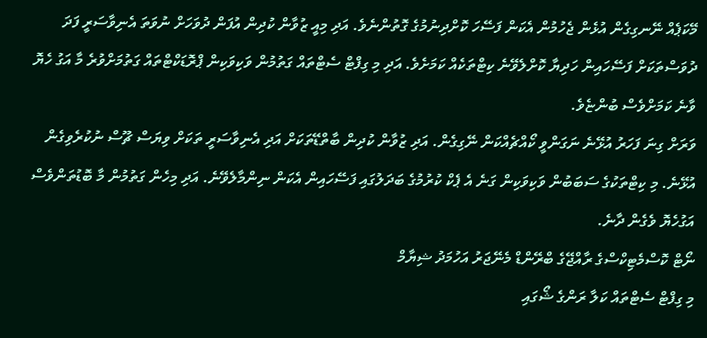މޭކަޕެއް ނޭނގިގެން އުޅެން ޖެހުމުން އެކަން ފަސޭހަ ކޮށްދިނުމުގެ ގޮތުންނެވެ. އަދި މިއީ ޒުވާން ކުދިން އުފަން ދުވަހަށް ނުވަތަ އެނިވާސަރީ ފަދަ ދުވަސްތަކަށް ފަސޭހައިން ހަދިޔާ ކޮށްލެވޭނެ ކިޓްތަކެއް ކަމަށެވެ. އަދި މި ގިފްޓް ސެޓްތައް ގަތުމުން ވަކިވަކިން ޕްރޮޑަކްޓްތައް ގަތުމަށްވުރެ މާ އަގު ހެޔޮ ވާނެ ކަމަށްވެސް ބުންޏެވެ.
ވަރަށް ގިނަ ފަހަރު އުޅޭނެ ނަގަންވީ ކޯއްޗެއްކަން ނޭގިގެން. އަދި ޒުވާން ކުދިން ބާތްޑޭތަކަށް އަދި އެނިވާސަރީ ތަކަށް ވިޔަސް ޗޫސް ނުކުރެވިގެން އުޅޭނެ. މި ކިޓްތަކުގެ ސަބަބުން ވަކިވަކިން ގަނެ އެ ޕެކް ކުރުމުގެ ބަދަލުގައި ފަސޭހައިން އެކަން ނިންމާލެވޭނެ. އަދި މިހެން ގަތުމުން މާ ބޮޑުތަންވެސް އަގުހެޔޮ ވެގެން ދާނެ.
ނޯޓް ކޮސްމެޓިކްސްގެ ރާއްޖޭގެ ބްރޭންޑް މެނޭޖަރު އަހުމަދު ޝިޔާމް
މި ގިފްޓް ސެޓްތައް ކަލާ ރަންގެ ޝޯގައި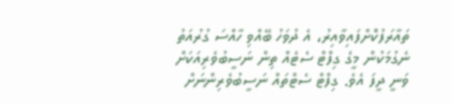ތައާރަފުކޮށްފައިވާއިރު، އެ ދުވަހު ބޭއްވި ހާއްސަ ގުރުއަތު ނެގުމަކުން މީގެ ގިފްޓް ސެޓެއް ތިން ނަސީބުވެރިއަކަށް ވަނީ ދީފަ އެވެ. ގިފްޓް ސެޓްތައް ނަސީބުވެރިންނަށް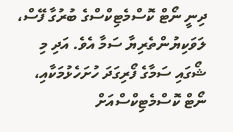ދިނީ ނޯޓް ކޮސްމެޓިކްސްގެ ބުރުގާ ފޭސް، ލަވަކިޔުންތެރިޔާ ސަމާ އެވެ. އަދި މި ޝޯގައި ސަމާގެ ފޯރިގަދަ ހުށަހެޅުމަކާއި، ނޯޓް ކޮސްމެޓިކްސްއަށް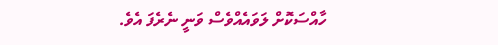ހާއްސަކޮށް ލަވައެއްވެސް ވަނީ ނެރެފަ އެވެ.